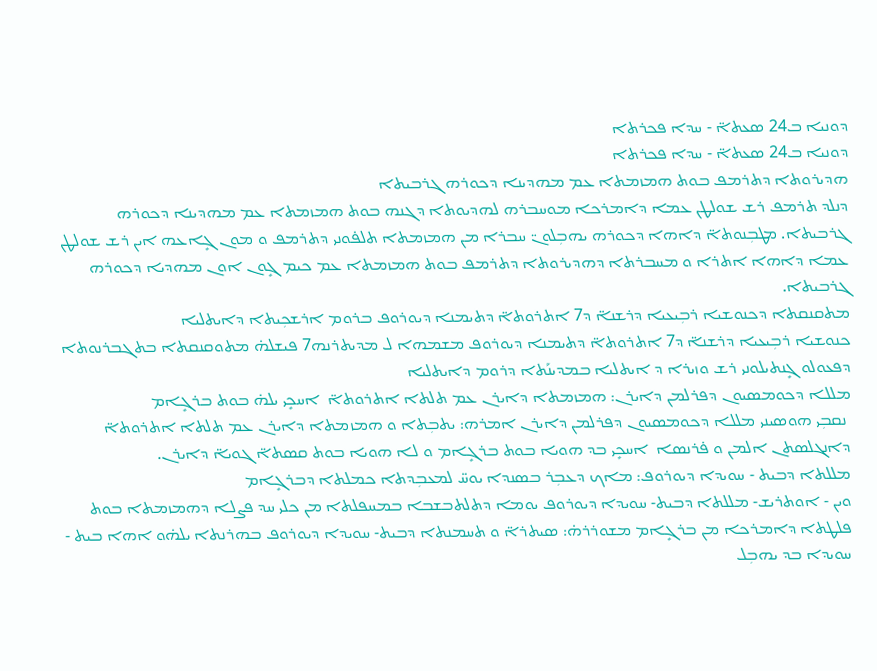ܕܘܢܝܐ ܒ24 ܣܥܬܐ̈ - ܚܕܐ ܦܟܪܬܐ
ܕܘܢܝܐ ܒ24 ܣܥܬܐ̈ - ܚܕܐ ܦܟܪܬܐ
ܗܕܝܪܘܬܐ ܕܬܪܡܦ ܒܘܬ ܗܡܙܡܬܐ ܥܡ ܡܗܕܝܢܐ ܕܟܘܪܗ ܓܪܒܝܬܐ
ܕܢܠܕ ܬܪܡܦ ܪܫ ܫܘܠܛܢ ܥܡܐ ܕܐܡܪܟܐ ܡܘܚܒܪܗ ܠܗܕܝܘܬܐ ܕܓܢܗ ܒܘܬ ܗܡܙܡܬܐ ܥܡ ܡܗܕܝܢܐ ܕܟܘܪܗ ܓܪܒܝܬܐ. ܡܛܒܼܢܘܬܐ̈ ܕܐܗܐ ܕܟܘܪܗ ܝܗܒܼܠܘܢ̈ ܚܒܪܐ ܡܢ ܗܡܙܡܬܐ ܬܠܦ̇ܘܢܝ ܕܬܪܡܦ ܘ ܡܘܢ ܓܻܐܥܗ ܐܝܢ ܪܫ ܫܘܠܛܢ ܥܡܐ ܕܐܗܐ ܐܬܪܐ ܘ ܡܚܒܪܬܐ ܕܗܕܝܪܘܬܐ ܕܬܪܡܦ ܒܘܬ ܗܡܙܡܬܐ ܥܡ ܟܝܡ ܓܻܘܢ ܐܘܢ ܡܗܕܝܐ ܕܟܘܪܗ ܓܪܒܝܬܐ.
ܡܬܩܢܩܬܐ ܕܟܢܘܫܝܐ ܪܒܼܝܥܝܐ ܕܪܫܢܐ̈ ܕ7 ܐܬܪܘܬܐ̈ ܕܬܝܡܢܐ ܕܝܘܪܘܦ ܒܪܘܡ ܐܪܫܟܼܝܬܐ ܕܐܝܬܠܝܐ
ܟܢܘܫܝܐ ܪܒܼܝܥܝܐ ܕܪܫܢܐ̈ ܕ7 ܐܬܪܘܬܐ̈ ܕܬܝܡܢܐ ܕܝܘܪܘܦ ܡܫܡܗܐ ܠ ܡܕܝܬܪܢܗ7 ܦܝܫܠܗ̇ ܡܬܘܩܢܩܬܐ ܒܬܓܒܪܢܘܬܐ ܕܦܥܘܠܘ ܓܻܢܬܝܠܘܢܝ ܪܫ ܘܙܝܪܐ ܕ ܐܝܬܠܝܐ ܒܡܕܝܢܰܬܐ ܕܪܘܡ ܕܐܝܬܠܝܐ
ܡܠܠܐ ܕܟܘܡܣܝܘܢ ܕܦܪܠܡܢ ܕܐܝܪܢ: ܗܡܙܡܬܐ ܕܐܝܪܢ ܥܡ ܬܠܬܐ ܐܬܪܘܬܐ̈  ܐܚܟܻܝ ܝܠܗ̇ ܒܘܬ ܒܪܓܻܐܡ
 ܢܩܒܼܝ ܗܘܣܝܢܝ ܡܠܠܐ ܕܟܘܡܣܝܘܢ ܕܦܪܠܡܢ ܕܐܝܪܢ ܐܡܪܗ: ܝܬܒܼܬܐ ܘ ܗܡܙܡܬܐ ܕܐܝܪܢ ܥܡ ܬܠܬܐ ܐܬܪܘܬܐ̈ ܕܐܢܓܠܣܬܢ ܐܠܡܢ ܘ ܦ̇ܪܢܣܐ  ܐܚܟܻܝ ܒܕ ܗܘܝܐ ܒܘܬ ܒܪܓܻܐܡ ܘ ܠܐ ܗܘܝܐ ܒܘܬ ܩܣܬܐ̈ ܓܘܝܐ̈ ܕܐܝܪܢ.
ܡܠܠܬܐ ܕܒܝܬ - ܚܘܝܕܐ ܕܝܘܪܘܦ: ܡܐܟ ܕܥܒܼܪ ܒܣܢܕܐ ܝܘܚ̈ ܠܡܥܒܼܕܬܐ ܟܡܠܬܐ ܕܒܪܓܻܐܡ
ܘܝܢ - ܐܘܬܪܝܫ- ܡܠܠܬܐ ܕܒܝܬ- ܚܘܝܕܐ ܕܝܘܪܘܦ ܝܘܡܐ ܕܬܠܬܒܫܒܐ ܒܡܚܦܠܬܐ ܡܢ ܟܠܝ ܚܕ ܦܨܠܐ ܕܗܡܙܡܬܐ ܒܘܬ ܦܠܛܬܐ ܕܐܡܪܟܐ ܡܢ ܒܪܓܻܐܡ ܡܫܘܪܪܗ̇: ܣܝܬܪܐ̈ ܘ ܬܚܡܢܬܐ ܕܒܝܬ- ܚܘܝܕܐ ܕܝܘܪܘܦ ܒܗܪܢܬܐ ܝܠܗ̇ܘ ܐܗܐ ܒܝܬ - ܚܘܝܕܐ ܒܕ ܝܗܒܼܠ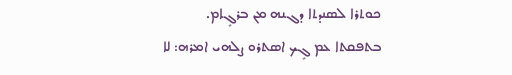ܟܘܬܪܐ ܠܣܢܕܬܐ ܕܓܢܗ ܡܢ ܒܪܓܻܐܡ.
ܒܬܦܩܬܐ ܥܡ ܓܻܟ ܐܣܬܪܘ ܨܠܗܝ ܐܡܪܗ: ܠܐ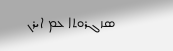ܣܙܓܪܘܬܐ ܥܡ ܐܝܪܢ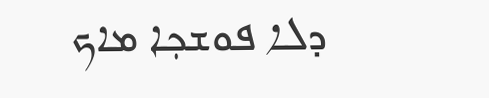ܕܠܐ ܦܘܫܟܼܐ ܡܐܟ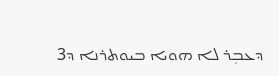ܕܥܒܼܪ ܠܐ ܗܘܝܐ ܒܝܘܬܪܢܐ ܕ3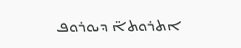ܐܬܪܘܬܐ̈ ܕܝܘܪܘܦ